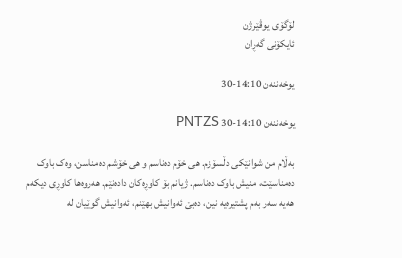لۆگۆی یوڤێرژن
ئایکۆنی گەڕان

یوخه‌ننه‌ن 14:10-30

یوخه‌ننه‌ن 14:10-30 PNTZS

به‌ڵام من شوانێكی دڵسۆزم. هی خۆم ده‌ناسم و هی خۆشم ده‌مناسن، وه‌ک باوک ده‌مناسێت، منیش باوک ده‌ناسم. ژیانم بۆ كاوڕه‌كان داده‌نێم. هه‌روه‌ها كاوڕی دیكه‌م هه‌یه‌ سه‌ر به‌م پشتیره‌یه‌ نین، ده‌بێ ئه‌وانیش بهێنم، ئه‌وانیش گوێیان له‌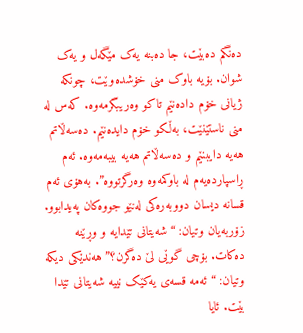ده‌نگم ده‌بێت، جا ده‌بنه‌ یه‌ک مێگه‌ل و یه‌ک شوان. بۆیه‌ باوک منی خۆشده‌وێت، چونكه‌ ژیانی خۆم داده‌نێم تاكو وه‌ریبگرمه‌وه‌. كه‌س له‌ منی ناستێنێت، به‌ڵكو خۆم دایده‌نێم. ده‌سه‌ڵاتم هه‌یه‌ دایبنێم و ده‌سه‌ڵاتم هه‌یه‌ بیبه‌مه‌وه‌. ئه‌م ڕاسپارده‌یه‌م له‌ باوكمه‌وه‌ وه‌رگرتووه‌”. به‌هۆی ئه‌م قسانه‌ دیسان دووبه‌ره‌كی له‌نێو جووه‌كان په‌یدابوو. زۆربه‌یان وتیان: “شه‌یتانی تێدایه‌ و وڕێنه‌ ده‌كات. بۆچی گوێی لێ ده‌گرن؟” هه‌ندێكی دیكه‌ وتیان: “ئه‌مه‌ قسه‌ی یه‌كێک نییه‌ شه‌یتانی تێدا بێت. ئایا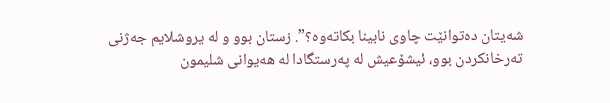شه‌یتان ده‌توانێت چاوی نابینا بكاته‌وه‌؟”. زستان بوو و له‌ یروشلایم جه‌ژنی ته‌رخانكردن بوو، ئیشۆعیش له‌ په‌رستگادا له‌ هه‌یوانی شلیمون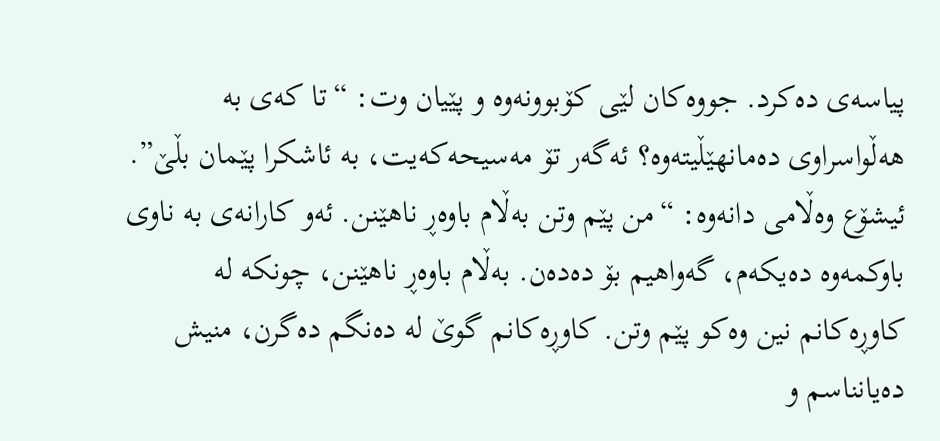پیاسه‌ی ده‌كرد. جووه‌كان لێی كۆبوونه‌وه‌ و پێیان وت: “تا كه‌ی به‌ هه‌ڵواسراوی ده‌مانهێڵیته‌وه‌؟ ئه‌گه‌ر تۆ مه‌سیحه‌كه‌یت، به‌ ئاشكرا پێمان بڵێ”. ئیشۆع وه‌ڵامی دانه‌وه‌: “من پێم وتن به‌ڵام باوه‌ڕ ناهێنن. ئه‌و كارانه‌ی به‌ ناوی باوكمه‌وه‌ ده‌یكه‌م، گه‌واهیم بۆ ده‌ده‌ن. به‌ڵام باوه‌ڕ ناهێنن، چونكه‌ له‌ كاوڕه‌كانم نین وه‌كو پێم وتن. كاوڕه‌كانم گوێ له‌ ده‌نگم ده‌گرن، منیش ده‌یانناسم و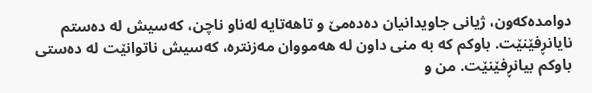دوامده‌كه‌ون، ژیانی جاویدانیان ده‌ده‌مێ و تاهه‌تایه‌ له‌ناو ناچن، كه‌سیش له‌ ده‌ستم نایانڕفێنێت. باوكم كه‌ به‌ منی داون له‌ هه‌مووان مه‌زنتره‌، كه‌سیش ناتوانێت له‌ ده‌ستی باوكم بیانڕفێنێت. من و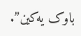باوک یه‌كین”.